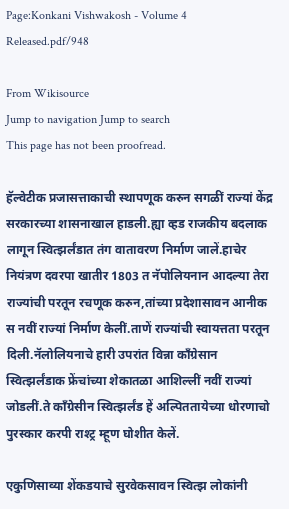Page:Konkani Vishwakosh - Volume 4 Released.pdf/948

From Wikisource
Jump to navigation Jump to search
This page has not been proofread.

हॅल्वेटीक प्रजासत्ताकाची स्थापणूक करुन सगळीं राज्यां केंद्र सरकारच्या शासनाखाल हाडली.ह्या व्हड राजकीय बदलाक लागून स्वित्झर्लंडात तंग वातावरण निर्माण जालें.हाचेर नियंत्रण दवरपा खातीर 1803 त नॅपोलियनान आदल्या तेरा राज्यांची परतून रचणूक करुन,तांच्या प्रदेशासावन आनीक स नवीं राज्यां निर्माण केलीं.ताणें राज्यांची स्वायत्तता परतून दिली.नॅलोलियनाचे हारी उपरांत विन्ना काँग्रेसान स्वित्झर्लंडाक फ्रेंचांच्या शेकातळा आशिल्लीं नवीं राज्यां जोडलीं.ते काँग्रेसीन स्वित्झर्लंड हें अल्पिततायेच्या धोरणाचो पुरस्कार करपी राश्ट्र म्हूण घोशीत केलें.

एकुणिसाव्या शेंकडयाचे सुरवेकसावन स्वित्झ लोकांनी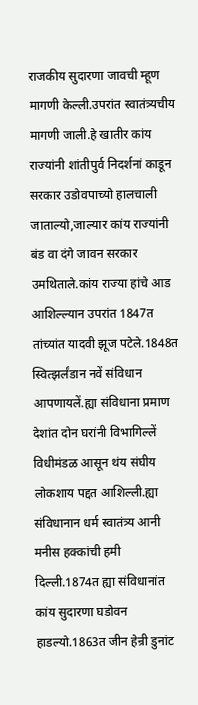राजकीय सुदारणा जावची म्हूण मागणी केल्ली.उपरांत स्वातंत्र्यचीय मागणी जाली.हे खातीर कांय राज्यांनी शांतीपुर्व निदर्शनां काडून सरकार उडोवपाच्यो हालचाली जाताल्यो,जाल्यार कांय राज्यांनी बंड वा दंगे जावन सरकार उमथिताले.कांय राज्या हांचे आड आशिल्ल्यान उपरांत 1847त तांच्यांत यादवी झूज पटेले.1848त स्वित्झर्लंडान नवें संविधान आपणायलें.ह्या संविधाना प्रमाण देशांत दोन घरांनी विभागिल्लें विधीमंडळ आसून थंय संघीय लोकशाय पद्दत आशिल्ली.ह्या संविधानान धर्म स्वातंत्र्य आनी मनीस हक्कांची हमी दिल्ली.1874त ह्या संविधानांत कांय सुदारणा घडोवन हाडल्यो.1863त जीन हेन्री डुनांट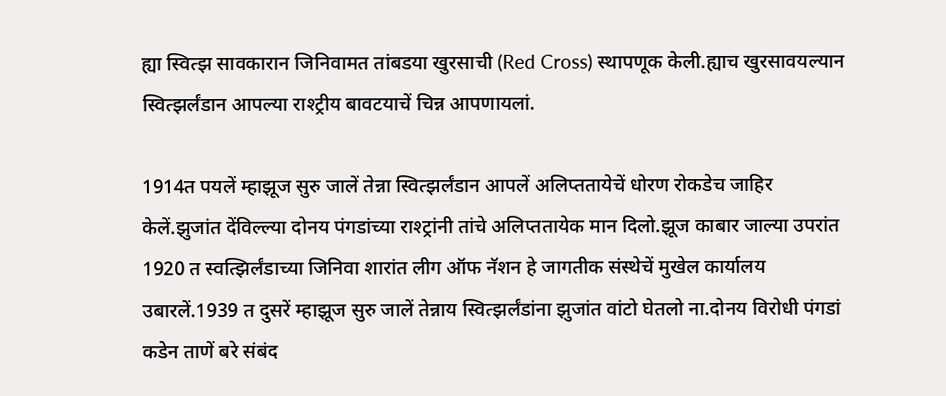ह्या स्वित्झ सावकारान जिनिवामत तांबडया खुरसाची (Red Cross) स्थापणूक केली.ह्याच खुरसावयल्यान स्वित्झर्लंडान आपल्या राश्ट्रीय बावटयाचें चिन्न आपणायलां.

1914त पयलें म्हाझूज सुरु जालें तेन्ना स्वित्झर्लंडान आपलें अलिप्ततायेचें धोरण रोकडेच जाहिर केलें.झुजांत देंविल्ल्या दोनय पंगडांच्या राश्ट्रांनी तांचे अलिप्ततायेक मान दिलो.झूज काबार जाल्या उपरांत 1920 त स्वत्झिर्लंडाच्या जिनिवा शारांत लीग ऑफ नॅशन हे जागतीक संस्थेचें मुखेल कार्यालय उबारलें.1939 त दुसरें म्हाझूज सुरु जालें तेन्नाय स्वित्झर्लंडांना झुजांत वांटो घेतलो ना.दोनय विरोधी पंगडां कडेन ताणें बरे संबंद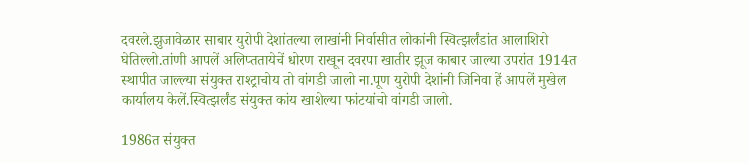दवरले.झुजावेळार साबार युरोपी देशांतल्या लाखांनी निर्वासीत लोकांनी स्वित्झर्लंडांत आलाशिरो घेतिल्लो.तांणी आपलें अलिप्ततायेचें धोरण राखून दवरपा खातीर झूज काबार जाल्या उपरांत 1914त स्थापीत जाल्ल्या संयुक्त राश्ट्राचोय तो वांगडी जालो ना.पूण युरोपी देशांनी जिनिवा हें आपलें मुखेल कार्यालय केलें.स्वित्झर्लंड संयुक्त कांय खाशेल्या फांटयांचो वांगडी जालो.

1986त संयुक्त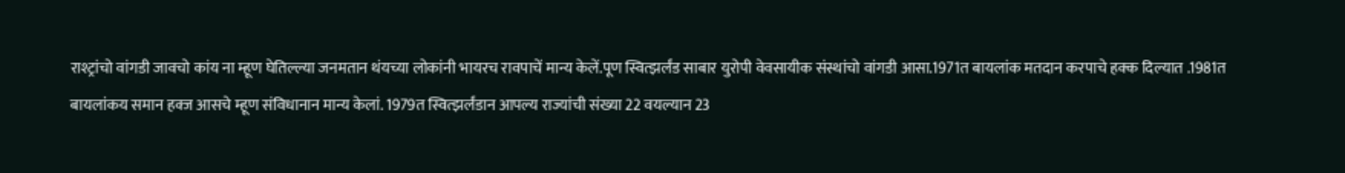राश्ट्रांचो वांगडी जावचो कांय ना म्हूण घेतिल्ल्या जनमतान थंयच्या लोकांनी भायरच रावपाचें मान्य केलें.पूण स्वित्झर्लंड साबार युरोपी वेवसायीक संस्थांचो वांगडी आसा.1971त बायलांक मतदान करपाचे हक्क दिल्यात .1981त बायलांकय समान हक्ज आसचे म्हूण संविधानान मान्य केलां. 1979त स्वित्झर्लंडान आपल्य राज्यांची संख्या 22 वयल्यान 23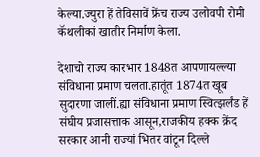केल्या.ज्युरा हें तेविसावें फ्रेंच राज्य उलोवपी रोमी कॅथलीकां खातीर निर्माण केला.

देशाचो राज्य कारभार 1848त आपणायल्ल्या संविधाना प्रमाण चलता.हातूंत 1874त खूब सुदारणा जालीं.ह्या संविधाना प्रमाण स्वित्झर्लंड हें संघीय प्रजासत्ताक आसून,राजकीय हक्क क्रेंद सरकार आनी राज्यां भितर वांटून दिल्ले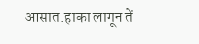आसात.हाका लागून तें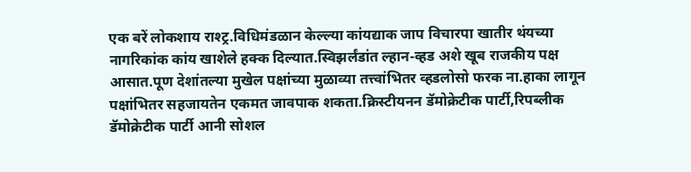एक बरें लोकशाय राश्ट्र.विधिमंडळान केल्ल्या कांयद्याक जाप विचारपा खातीर थंयच्या नागरिकांक कांय खाशेले हक्क दिल्यात.स्विझर्लंडांत ल्हान-व्हड अशे खूब राजकीय पक्ष आसात.पूण देशांतल्या मुखेल पक्षांच्या मुळाव्या तत्त्वांभितर व्हडलोसो फरक ना.हाका लागून पक्षांभितर सहजायतेन एकमत जावपाक शकता.क्रिस्टीयनन डॅमोक्रेटीक पार्टी,रिपब्लीक डॅमोक्रेटीक पार्टी आनी सोशल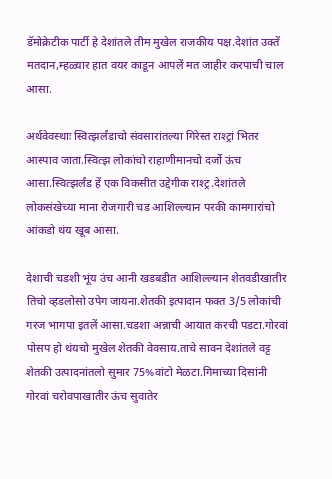डॅमोक्रेटीक पार्टी हे देशांतले तीम मुखेल राजकीय पक्ष.देशांत उक्तें मतदान,म्हळ्यार हात वयर काडून आपलें मत जाहीर करपाची चाल आसा.

अर्थवेवस्थाः स्वित्झर्लंडाचो संवसारांतल्या गिरेस्त राश्ट्रां भितर आस्पाव जाता.स्वित्झ लोकांचो राहाणीमानचो दर्जो ऊंच आसा.स्वित्झर्लंड हें एक विकसीत उद्देगीक राश्ट्र.देशांतले लोकसंखेच्या माना रोजगारी चड आशिल्ल्यान परकी कामगारांचो आंकडो थंय खूब आसा.

देशाची चडशी भूंय उंच आनी खडबडीत आशिल्ल्यान शेतवडीखातीर तिचो व्हडलोसो उपेग जायना.शेतकी इत्पादान फक्त 3/5 लोकांची गरज भागपा इतलें आसा.चडशा अन्नाची आयात करची पडटा.गोरवां पोसप हो थंयचो मुखेल शेतकी वेवसाय.ताचे सावन देशांतले वट्ट शेतकी उत्पादनांतलो सुमार 75%वांटो मेळटा.गिमाच्या दिसांनी गोरवां चरोवपाखातीर ऊंच सुवातेर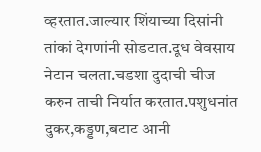व्हरतात.जाल्यार शिंयाच्या दिसांनी तांकां देगणांनी सोडटात.दूध वेवसाय नेटान चलता.चडशा दुदाची चीज करुन ताची निर्यात करतात.पशुधनांत दुकर,कड्डण,बटाट आनी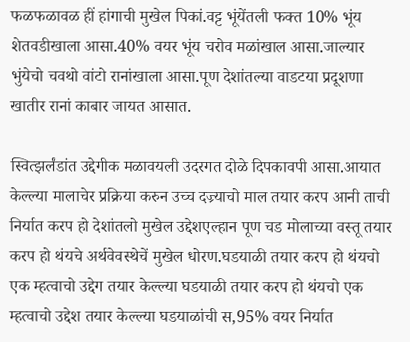फळफळावळ हीं हांगाची मुखेल पिकां.वट्ट भूंयेंतली फक्त 10% भूंय शेतवडीखाला आसा.40% वयर भूंय चरोव मळांखाल आसा.जाल्यार भुंयेचो चवथो वांटो रानांखाला आसा.पूण देशांतल्या वाडटया प्रदूशणा खातीर रानां काबार जायत आसात.

स्वित्झर्लंडांत उद्देगीक मळावयली उदरगत दोळे दिपकावपी आसा.आयात केल्ल्या मालाचेर प्रक्रिया करुन उच्च दज्र्याचो माल तयार करप आनी ताची निर्यात करप हो देशांतलो मुखेल उद्देशएल्हान पूण चड मोलाच्या वस्तू तयार करप हो थंयचे अर्थवेवस्थेचें मुखेल धोरण.घडयाळी तयार करप हो थंयचो एक म्हत्वाचो उद्देग तयार केल्ल्या घडयाळी तयार करप हो थंयचो एक म्हत्वाचो उद्देश तयार केल्ल्या घडयाळांची स,95% वयर निर्यात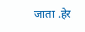जाता .हेर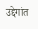उद्देगांत